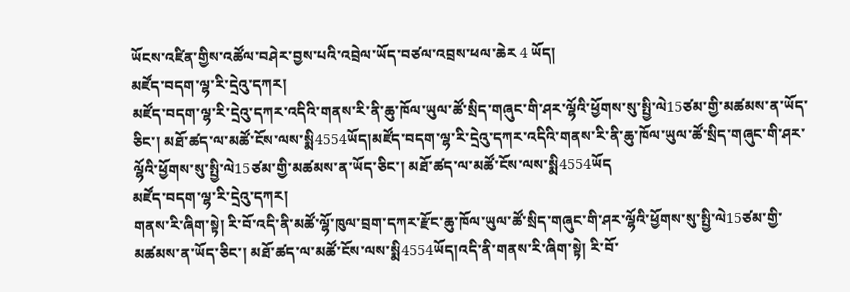ཡོངས་འཛིན་གྱིས་འཚོལ་བཤེར་བྱས་པའི་འབྲེལ་ཡོད་བཙལ་འབྲས་ཕལ་ཆེར 4 ཡོད།
མཛོད་བདག་ལྷ་རི་དྲེའུ་དཀར།
མཛོད་བདག་ལྷ་རི་དྲེའུ་དཀར་འདིའི་གནས་རི་ནི་ཆུ་ཁོལ་ཡུལ་ཚོ་སྲིད་གཞུང་གི་ཤར་ལྷོའི་ཕྱོགས་སུ་སྤྱི་ལེ15ཙམ་གྱི་མཚམས་ན་ཡོད་ཅིང་། མཐོ་ཚད་ལ་མཚོ་ངོས་ལས་སྨི4554ཡོད།མཛོད་བདག་ལྷ་རི་དྲེའུ་དཀར་འདིའི་གནས་རི་ནི་ཆུ་ཁོལ་ཡུལ་ཚོ་སྲིད་གཞུང་གི་ཤར་ལྷོའི་ཕྱོགས་སུ་སྤྱི་ལེ15ཙམ་གྱི་མཚམས་ན་ཡོད་ཅིང་། མཐོ་ཚད་ལ་མཚོ་ངོས་ལས་སྨི4554ཡོད
མཛོད་བདག་ལྷ་རི་དྲེའུ་དཀར།
གནས་རི་ཞིག་སྟེ། རི་བོ་འདི་ནི་མཚོ་ལྷོ་ཁུལ་བྲག་དཀར་རྫོང་ཆུ་ཁོལ་ཡུལ་ཚོ་སྲིད་གཞུང་གི་ཤར་ལྷོའི་ཕྱོགས་སུ་སྤྱི་ལེ15ཙམ་གྱི་མཚམས་ན་ཡོད་ཅིང་། མཐོ་ཚད་ལ་མཚོ་ངོས་ལས་སྨི4554ཡོད།འདི་ནི་གནས་རི་ཞིག་སྟེ། རི་བོ་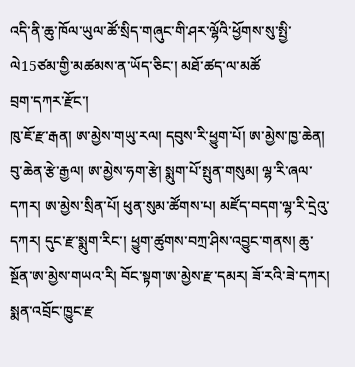འདི་ནི་ཆུ་ཁོལ་ཡུལ་ཚོ་སྲིད་གཞུང་གི་ཤར་ལྷོའི་ཕྱོགས་སུ་སྤྱི་ལེ15ཙམ་གྱི་མཚམས་ན་ཡོད་ཅིང་། མཐོ་ཚད་ལ་མཚོ
བྲག་དཀར་རྫོང་།
ཁུ་ཇོ་རྫ་རྒན། ཨ་མྱེས་གཡུ་རལ། དབུས་རི་ཕྱུག་པོ། ཨ་མྱེས་ཁྱ་ཆེན། བུ་ཆེན་རྩེ་རྒྱལ། ཨ་མྱེས་ཧག་རྩེ། སྨུག་པོ་སྤུན་གསུམ། ལྷ་རི་ཞལ་དཀར། ཨ་མྱེས་སྲིན་པོ། ཕུན་སུམ་ཚོགས་པ། མཛོད་བདག་ལྷ་རི་དྲེའུ་དཀར། དུང་རྫ་སྨུག་རིང་། ཕྱུག་ཚུགས་བཀྲ་ཤིས་འབྱུང་གནས། ཆུ་སྔོན་ཨ་མྱེས་གཡའ་རི། བོང་སྟག་ཨ་མྱེས་རྫ་དམར། ཟོ་རའི་ཟེ་དཀར། སྨན་འབྲོང་ཁྱུང་རྫ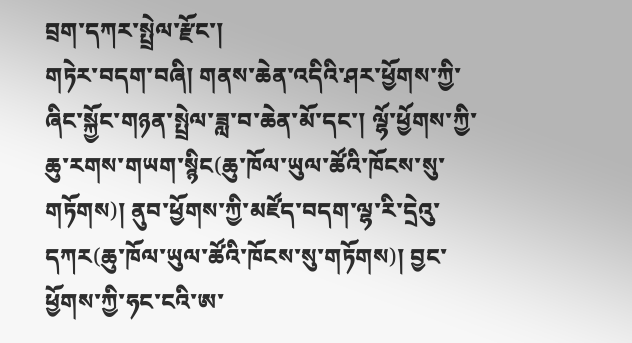བྲག་དཀར་སྤྲེལ་རྫོང་།
གཏེར་བདག་བཞི། གནས་ཆེན་འདིའི་ཤར་ཕྱོགས་ཀྱི་ཞིང་སྐྱོང་གཉན་སྤྲེལ་ཟླ་བ་ཆེན་མོ་དང་། ལྷོ་ཕྱོགས་ཀྱི་ཆུ་རགས་གཡག་སྙིང(ཆུ་ཁོལ་ཡུལ་ཚོའི་ཁོངས་སུ་གཏོགས)། ནུབ་ཕྱོགས་ཀྱི་མཛོད་བདག་ལྷ་རི་དྲེའུ་དཀར(ཆུ་ཁོལ་ཡུལ་ཚོའི་ཁོངས་སུ་གཏོགས)། བྱང་ཕྱོགས་ཀྱི་ཧང་ངའི་ཨ་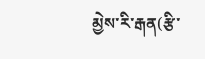མྱེས་རི་རྒན(རྩི་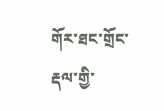གོར་ཐང་གྲོང་རྡལ་གྱི་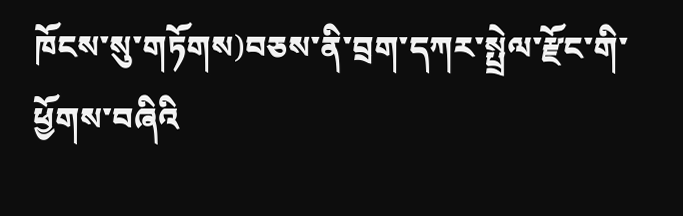ཁོངས་སུ་གཏོགས)བཅས་ནི་བྲག་དཀར་སྤྲེལ་རྫོང་གི་ཕྱོགས་བཞིའི